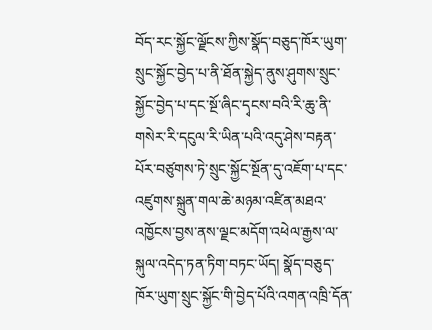བོད་རང་སྐྱོང་ལྗོངས་ཀྱིས་སྣོད་བཅུད་ཁོར་ཡུག་སྲུང་སྐྱོང་བྱེད་པ་ནི་ཐོན་སྐྱེད་ནུས་ཤུགས་སྲུང་སྐྱོང་བྱེད་པ་དང་སྔོ་ཞིང་དྭངས་བའི་རི་ཆུ་ནི་གསེར་རི་དངུལ་རི་ཡིན་པའི་འདུ་ཤེས་བརྟན་པོར་བཙུགས་ཏེ་སྲུང་སྐྱོང་སྔོན་དུ་འཇོག་པ་དང་འཛུགས་སྐྲུན་གལ་ཆེ་མཉམ་འཛིན་མཐའ་འཁྱོངས་བྱས་ནས་ལྗང་མདོག་འཕེལ་རྒྱས་ལ་སྐུལ་འདེད་ཏན་ཏིག་བཏང་ཡོད། སྣོད་བཅུད་ཁོར་ཡུག་སྲུང་སྐྱོང་གི་བྱེད་པོའི་འགན་འཁྲི་དོན་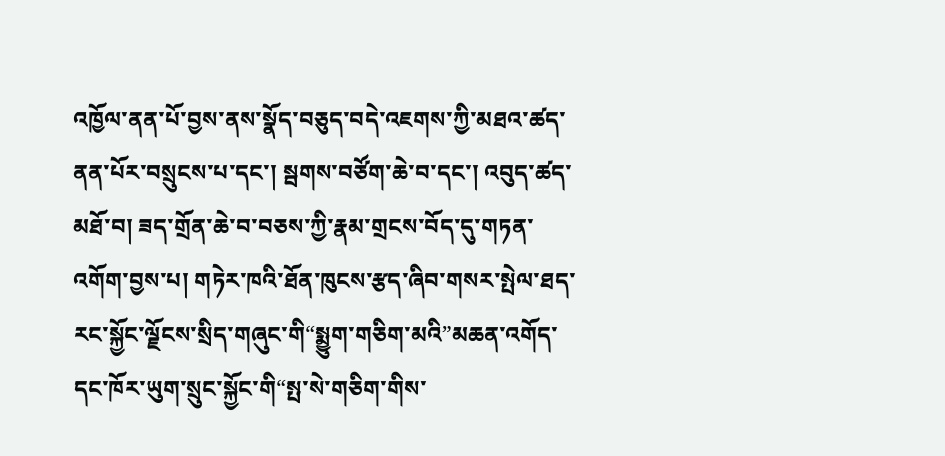འཁྱོལ་ནན་པོ་བྱས་ནས་སྣོད་བཅུད་བདེ་འཇགས་ཀྱི་མཐའ་ཚད་ནན་པོར་བསྲུངས་པ་དང་། སྦགས་བཙོག་ཆེ་བ་དང་། འབུད་ཚད་མཐོ་བ། ཟད་གྲོན་ཆེ་བ་བཅས་ཀྱི་རྣམ་གྲངས་བོད་དུ་གཏན་འགོག་བྱས་པ། གཏེར་ཁའི་ཐོན་ཁུངས་རྩད་ཞིབ་གསར་སྤེལ་ཐད་རང་སྐྱོང་ལྗོངས་སྲིད་གཞུང་གི“སྨྱུག་གཅིག་མའི”མཆན་འགོད་དང་ཁོར་ཡུག་སྲུང་སྐྱོང་གི“སྤ་སེ་གཅིག་གིས་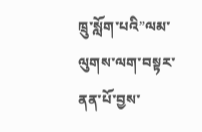ཁྲུ་སློག་པའི”ལམ་ལུགས་ལག་བསྟར་ནན་པོ་བྱས་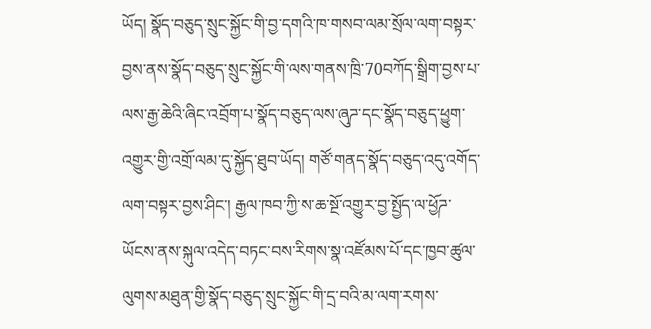ཡོད། སྣོད་བཅུད་སྲུང་སྐྱོང་གི་བྱ་དགའི་ཁ་གསབ་ལམ་སྲོལ་ལག་བསྟར་བྱས་ནས་སྣོད་བཅུད་སྲུང་སྐྱོང་གི་ལས་གནས་ཁྲི་70བཀོད་སྒྲིག་བྱས་པ་ལས་རྒྱ་ཆེའི་ཞིང་འབྲོག་པ་སྣོད་བཅུད་ལས་ཞུཌ་དང་སྣོད་བཅུད་ཕྱུག་འགྱུར་གྱི་འགྲོ་ལམ་དུ་སྐྱོད་ཐུབ་ཡོད། གཙོ་གནད་སྣོད་བཅུད་འདུ་འགོད་ལག་བསྟར་བྱས་ཤིང་། རྒྱལ་ཁབ་ཀྱི་ས་ཆ་སྔོ་འགྱུར་བྱ་སྤྱོད་ལ་ཕྱོཌ་ཡོངས་ནས་སྐུལ་འདེད་བཏང་བས་རིགས་སྣ་འཛོམས་པོ་དང་ཁྱབ་ཚུལ་ལུགས་མཐུན་གྱི་སྣོད་བཅུད་སྲུང་སྐྱོང་གི་དྲ་བའི་མ་ལག་རགས་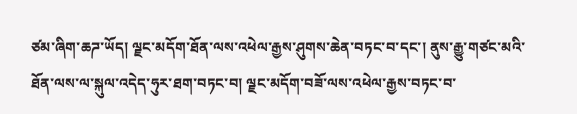ཙམ་ཞིག་ཆཌ་ཡོད། ལྗང་མདོག་ཐོན་ལས་འཕེལ་རྒྱས་ཤུགས་ཆེན་བཏང་བ་དང་། ནུས་རྒྱུ་གཙང་མའི་ཐོན་ལས་ལ་སྐུལ་འདེད་ཧུར་ཐག་བཏང་བ། ལྗང་མདོག་བཟོ་ལས་འཕེལ་རྒྱས་བཏང་བ་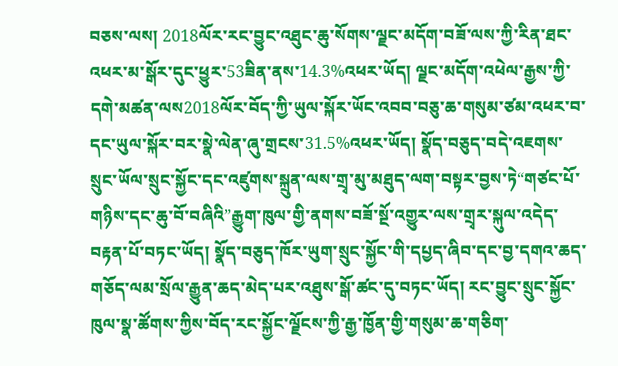བཅས་ལས། 2018ལོར་རང་བྱུང་འཐུང་ཆུ་སོགས་ལྗང་མདོག་བཟོ་ལས་ཀྱི་རིན་ཐང་འཕར་མ་སྒོར་དུང་ཕྱུར་53ཟིན་ནས་14.3%འཕར་ཡོད། ལྗང་མདོག་འཕེལ་རྒྱས་ཀྱི་དགེ་མཚན་ལས2018ལོར་བོད་ཀྱི་ཡུལ་སྐོར་ཡོང་འབབ་བཅུ་ཆ་གསུམ་ཙམ་འཕར་བ་དང་ཡུལ་སྐོར་བར་སྣེ་ལེན་ཞུ་གྲངས་31.5%འཕར་ཡོད། སྣོད་བཅུད་བདེ་འཇགས་སྲུང་ཡོལ་སྲུང་སྐྱོང་དང་འཛུགས་སྐྲུན་ལས་གྲྭ་མུ་མཐུད་ལག་བསྟར་བྱས་ཏེ“གཙང་པོ་གཉིས་དང་ཆུ་བོ་བཞིའི”རྒྱུག་ཁུལ་གྱི་ནགས་བཟོ་སྔོ་འགྱུར་ལས་གྲྭར་སྐུལ་འདེད་བརྟན་པོ་བཏང་ཡོད། སྣོད་བཅུད་ཁོར་ཡུག་སྲུང་སྐྱོང་གི་དཔྱད་ཞིབ་དང་བྱ་དགའ་ཆད་གཅོད་ལམ་སྲོལ་རྒྱུན་ཆད་མེད་པར་འཐུས་སྒོ་ཚང་དུ་བཏང་ཡོད། རང་བྱུང་སྲུང་སྐྱོང་ཁུལ་སྣ་ཚོགས་ཀྱིས་བོད་རང་སྐྱོང་ལྗོངས་ཀྱི་རྒྱ་ཁྱོན་གྱི་གསུམ་ཆ་གཅིག་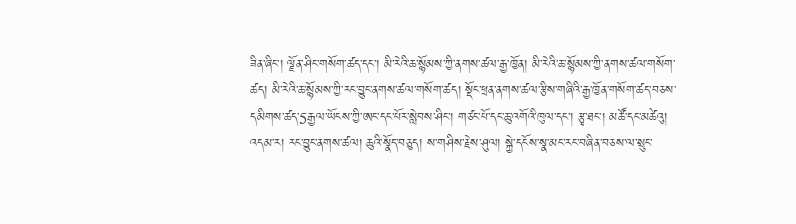ཟིན་ཞིང་། ལྗོན་ཤིང་གསོག་ཚད་དང་། མི་རེའི་ཆ་སྙོམས་ཀྱི་ནགས་ཚལ་རྒྱ་ཁྱོན། མི་རེའི་ཆ་སྙོམས་ཀྱི་ནགས་ཚལ་གསོག་ཚད། མི་རེའི་ཆ་སྙོམས་ཀྱི་རང་བྱུང་ནགས་ཚལ་གསོག་ཚད། སྡོང་ཕྲན་ནགས་ཚལ་རྩིས་གཞིའི་རྒྱ་ཁྱོན་གསོག་ཚད་བཅས་དམིགས་ཚད་5རྒྱལ་ཡོངས་ཀྱི་ཨང་དང་པོར་སླེབས་ཤིང་། གཙང་པོ་དང་ཆུ་འགོའི་ཁུལ་དང་། རྩྭ་ཐང་། མཚོ་དང་མཚེའུ། འདམ་ར། རང་བྱུང་ནགས་ཚལ། ཆུའི་སྣོད་བཅུད། ས་གཤིས་རྗེས་ཤུལ། སྐྱེ་དངོས་སྣ་མང་རང་བཞིན་བཅས་ལ་སྲུང་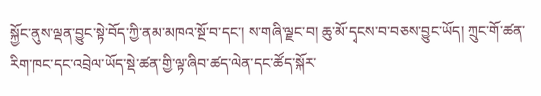སྐྱོང་ནུས་ལྡན་བྱུང་སྟེ་བོད་ཀྱི་ནམ་མཁའ་སྔོ་བ་དང་། ས་གཞི་ལྗང་བ། ཆུ་མོ་དྭངས་བ་བཅས་བྱུང་ཡོད། ཀྲུང་གོ་ཚན་རིག་ཁང་དང་འབྲེལ་ཡོད་སྡེ་ཚན་གྱི་ལྟ་ཞིབ་ཚད་ལེན་དང་ཚོད་སྐོར་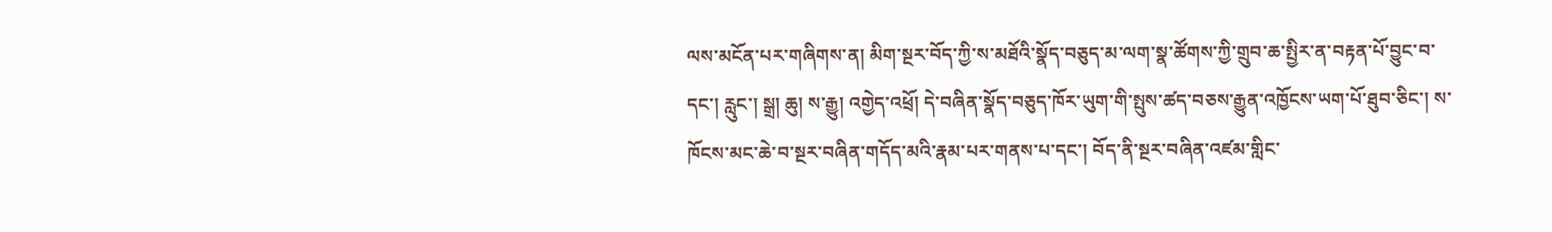ལས་མངོན་པར་གཞིགས་ན། མིག་སྔར་བོད་ཀྱི་ས་མཐོའི་སྣོད་བཅུད་མ་ལག་སྣ་ཚོགས་ཀྱི་གྲུབ་ཆ་སྤྱིར་ན་བརྟན་པོ་བྱུང་བ་དང་། རླུང་། སྒྲ། ཆུ། ས་རྒྱུ། འགྱེད་འཕྲོ། དེ་བཞིན་སྣོད་བཅུད་ཁོར་ཡུག་གི་སྤུས་ཚད་བཅས་རྒྱུན་འཁྱོངས་ཡག་པོ་ཐུབ་ཅིང་། ས་ཁོངས་མང་ཆེ་བ་སྔར་བཞིན་གདོད་མའི་རྣམ་པར་གནས་པ་དང་། བོད་ནི་སྔར་བཞིན་འཛམ་གླིང་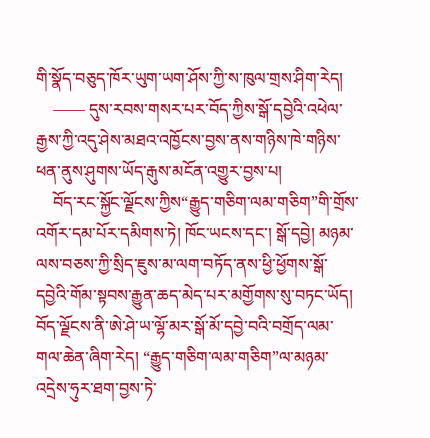གི་སྣོད་བཅུད་ཁོར་ཡུག་ཡག་ཤོས་ཀྱི་ས་ཁུལ་གྲས་ཤིག་རེད།
    —— དུས་རབས་གསར་པར་བོད་ཀྱིས་སྒོ་དབྱེའི་འཕེལ་རྒྱས་ཀྱི་འདུ་ཤེས་མཐའ་འཁྱོངས་བྱས་ནས་གཉིས་ཁེ་གཉིས་ཕན་ནུས་ཤུགས་ཡོད་རྒུས་མངོན་འགྱུར་བྱས་པ།
    བོད་རང་སྐྱོང་ལྗོངས་ཀྱིས“རྒྱུད་གཅིག་ལམ་གཅིག”གི་གྲོས་འགོར་དམ་པོར་དམིགས་ཏེ། ཁོང་ཡངས་དང་། སྒོ་དབྱེ། མཉམ་ལས་བཅས་ཀྱི་སྲིད་ཇུས་མ་ལག་བཏོད་ནས་ཕྱི་ཕྱོགས་སྒོ་དབྱེའི་གོམ་སྟབས་རྒྱུན་ཆད་མེད་པར་མགྱོགས་སུ་བཏང་ཡོད། བོད་ལྗོངས་ནི་ཨེ་ཤེ་ཡ་ལྷོ་མར་སྒོ་མོ་དབྱེ་བའི་བགྲོད་ལམ་གལ་ཆེན་ཞིག་རེད། “རྒྱུད་གཅིག་ལམ་གཅིག”ལ་མཉམ་འདྲེས་ཧུར་ཐག་བྱས་ཏེ་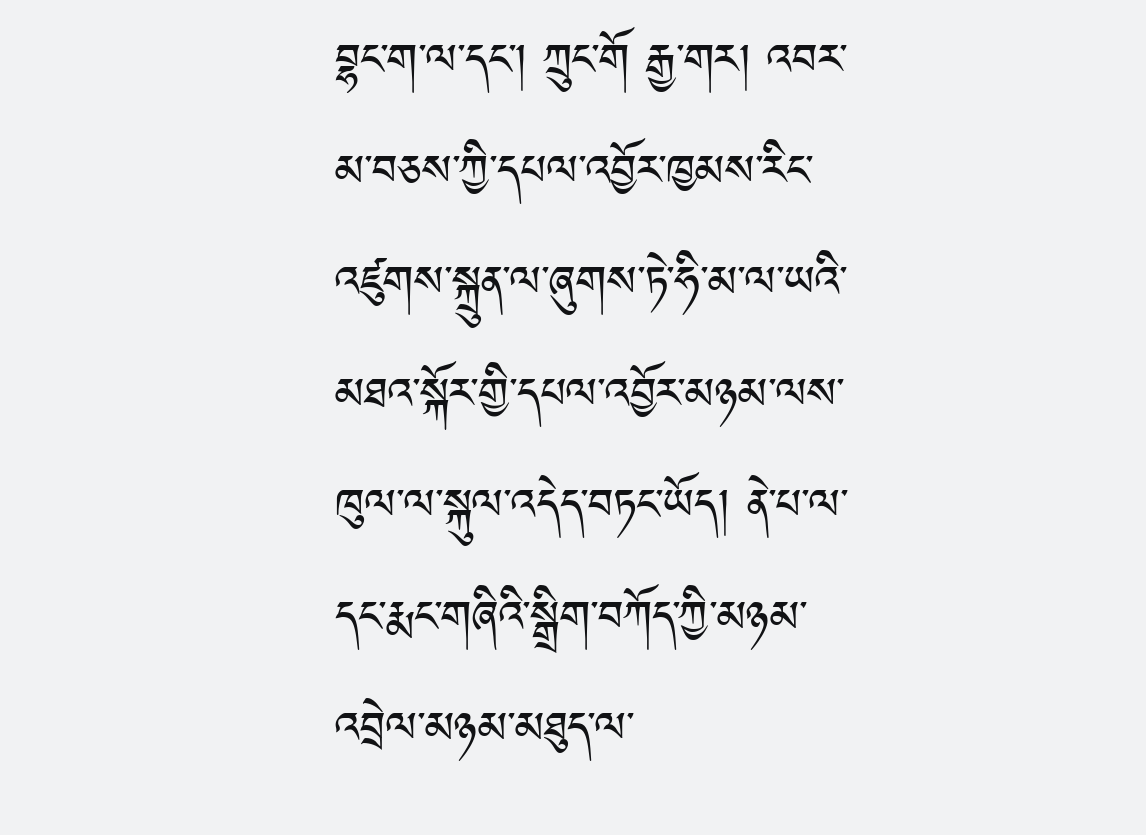བྷང་ག་ལ་དང་། ཀྲུང་གོ རྒྱ་གར། འབར་མ་བཅས་ཀྱི་དཔལ་འབྱོར་ཁྱམས་རིང་འཛུགས་སྐྲུན་ལ་ཞུགས་ཏེ་ཧི་མ་ལ་ཡའི་མཐའ་སྐོར་གྱི་དཔལ་འབྱོར་མཉམ་ལས་ཁུལ་ལ་སྐུལ་འདེད་བཏང་ཡོད། ནེ་པ་ལ་དང་རྨང་གཞིའི་སྒྲིག་བཀོད་ཀྱི་མཉམ་འབྲེལ་མཉམ་མཐུད་ལ་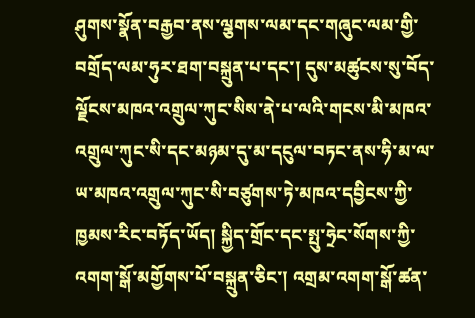ཤུགས་སྣོན་བརྒྱབ་ནས་ལྕགས་ལམ་དང་གཞུང་ལམ་གྱི་བགྲོད་ལམ་ཧུར་ཐག་བསྐྲུན་པ་དང་། དུས་མཚུངས་སུ་བོད་ལྗོངས་མཁའ་འགྲུལ་ཀུང་སིས་ནེ་པ་ལའི་གངས་མི་མཁའ་འགྲུལ་ཀུང་སི་དང་མཉམ་དུ་མ་དངུལ་བཏང་ནས་ཧི་མ་ལ་ཡ་མཁའ་འགྲུལ་ཀུང་སི་བཙུགས་ཏེ་མཁའ་དབྱིངས་ཀྱི་ཁྱམས་རིང་བཏོད་ཡོད། སྐྱིད་གྲོང་དང་སྤུ་ཧྲེང་སོགས་ཀྱི་འགག་སྒོ་མགྱོགས་པོ་བསྐྲུན་ཅིང་། འགྲམ་འགག་སྒོ་ཚན་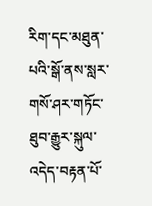རིག་དང་མཐུན་པའི་སྒོ་ནས་སླར་གསོ་ཤར་གཏོང་ཐུབ་རྒྱུར་སྐུལ་འདེད་བརྟན་པོ་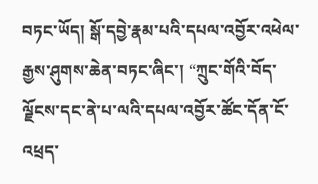བཏང་ཡོད། སྒོ་དབྱེ་རྣམ་པའི་དཔལ་འབྱོར་འཕེལ་རྒྱས་ཤུགས་ཆེན་བཏང་ཞིང་། “ཀྲུང་གོའི་བོད་ལྗོངས་དང་ནེ་པ་ལའི་དཔལ་འབྱོར་ཚོང་དོན་ངོ་འཕྲད་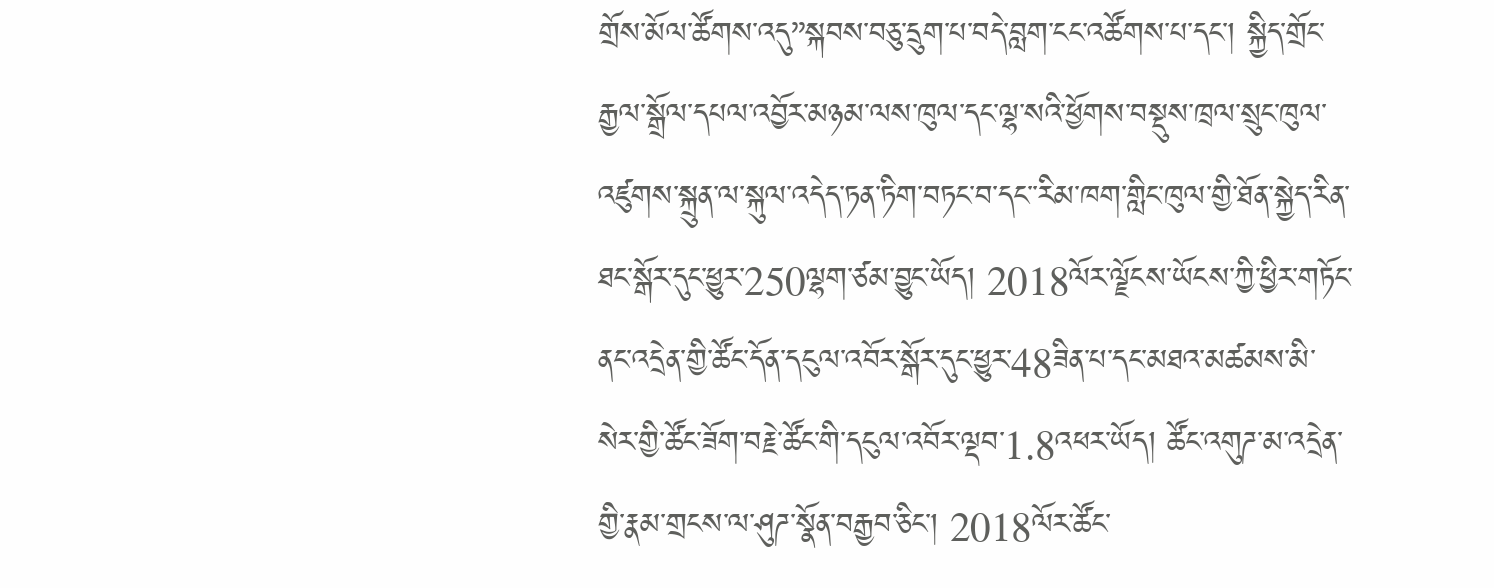གྲོས་མོལ་ཚོགས་འདུ”སྐབས་བཅུ་དྲུག་པ་བདེ་བླག་ངང་འཚོགས་པ་དང་། སྐྱིད་གྲོང་རྒྱལ་སྒྲོལ་དཔལ་འབྱོར་མཉམ་ལས་ཁུལ་དང་ལྷ་སའི་ཕྱོགས་བསྡུས་ཁྲལ་སྲུང་ཁུལ་འཛུགས་སྐྲུན་ལ་སྐུལ་འདེད་ཏན་ཏིག་བཏང་བ་དང་་རིམ་ཁག་གླིང་ཁུལ་གྱི་ཐོན་སྐྱེད་རིན་ཐང་སྒོར་དུང་ཕྱུར་250ལྷག་ཙམ་བྱུང་ཡོད། 2018ལོར་ལྗོངས་ཡོངས་ཀྱི་ཕྱིར་གཏོང་ནང་འདྲེན་གྱི་ཚོང་དོན་དངུལ་འབོར་སྒོར་དུང་ཕྱུར་48ཟིན་པ་དང་མཐའ་མཚམས་མི་སེར་གྱི་ཚོང་ཟོག་བརྗེ་ཚོང་གི་དངུལ་འབོར་ལྡབ་1.8འཕར་ཡོད། ཚོང་འགུཌ་མ་འདྲེན་གྱི་རྣམ་གྲངས་ལ་ཤུཌ་སྣོན་བརྒྱབ་ཅིང་། 2018ལོར་ཚོང་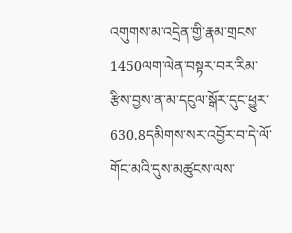འགུགས་མ་འདྲེན་གྱི་རྣམ་གྲངས་1450ལག་ལེན་བསྟར་བར་རིམ་རྩིས་བྱས་ན་མ་དངུལ་སྒོར་དུང་ཕྱུར་630.8དམིགས་སར་འབྱོར་བ་དེ་ལོ་གོང་མའི་དུས་མཚུངས་ལས་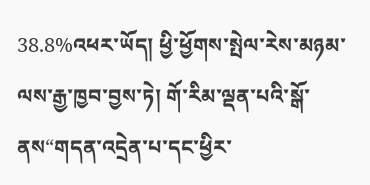38.8%འཕར་ཡོད། ཕྱི་ཕྱོགས་སྤེལ་རེས་མཉམ་ལས་རྒྱ་ཁྱབ་བྱས་ཏེ། གོ་རིམ་ལྡན་པའི་སྒོ་ནས“གདན་འདྲེན་པ་དང་ཕྱིར་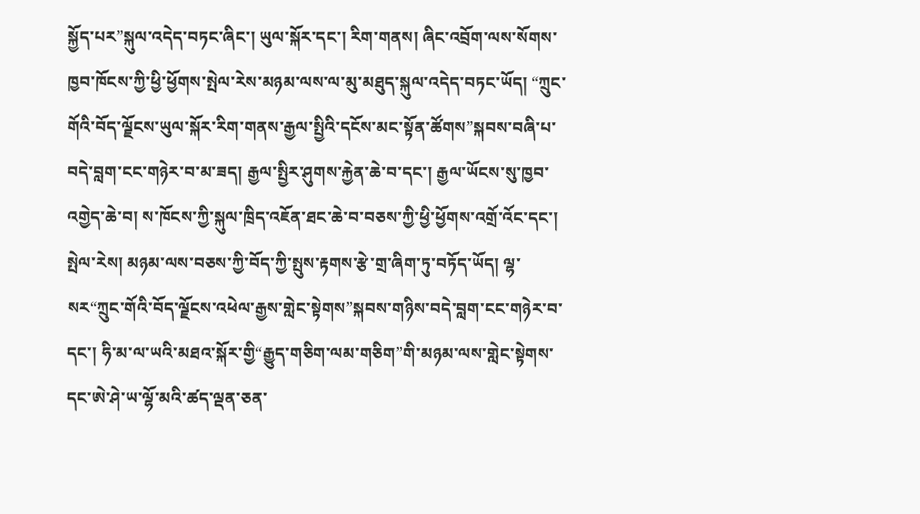སྐྱོད་པར”སྐུལ་འདེད་བཏང་ཞིང་། ཡུལ་སྐོར་དང་། རིག་གནས། ཞིང་འབྲོག་ལས་སོགས་ཁྱབ་ཁོངས་ཀྱི་ཕྱི་ཕྱོགས་སྤེལ་རེས་མཉམ་ལས་ལ་མུ་མཐུད་སྐུལ་འདེད་བཏང་ཡོད། “ཀྲུང་གོའི་བོད་ལྗོངས་ཡུལ་སྐོར་རིག་གནས་རྒྱལ་སྤྱིའི་དངོས་མང་སྟོན་ཚོགས”སྐབས་བཞི་པ་བདེ་བླག་ངང་གཉེར་བ་མ་ཟད། རྒྱལ་སྤྱིར་ཤུགས་རྐྱེན་ཆེ་བ་དང་། རྒྱལ་ཡོངས་སུ་ཁྱབ་འགྱེད་ཆེ་བ། ས་ཁོངས་ཀྱི་སྐུལ་ཁྲིད་འཇོན་ཐང་ཆེ་བ་བཅས་ཀྱི་ཕྱི་ཕྱོགས་འགྲོ་འོང་དང་། སྤེལ་རེས། མཉམ་ལས་བཅས་ཀྱི་བོད་ཀྱི་སྤུས་རྟགས་རྩེ་གྲ་ཞིག་ཏུ་བཏོད་ཡོད། ལྷ་སར“ཀྲུང་གོའི་བོད་ལྗོངས་འཕེལ་རྒྱས་གླེང་སྟེགས”སྐབས་གཉིས་བདེ་བླག་ངང་གཉེར་བ་དང་། ཧི་མ་ལ་ཡའི་མཐའ་སྐོར་གྱི“རྒྱུད་གཅིག་ལམ་གཅིག”གི་མཉམ་ལས་གླེང་སྟེགས་དང་ཨེ་ཤེ་ཡ་ལྷོ་མའི་ཚད་ལྡན་ཅན་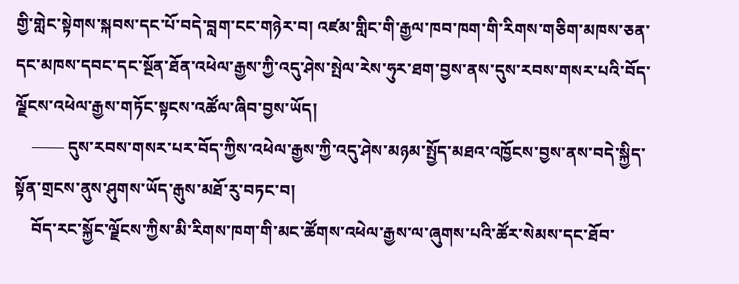གྱི་གླེང་སྟེགས་སྐབས་དང་པོ་བདེ་བླག་ངང་གཉེར་བ། འཛམ་གླིང་གི་རྒྱལ་ཁབ་ཁག་གི་རིགས་གཅིག་མཁས་ཅན་དང་མཁས་དབང་དང་སྔོན་ཐོན་འཕེལ་རྒྱས་ཀྱི་འདུ་ཤེས་སྤེལ་རེས་ཧུར་ཐག་བྱས་ནས་དུས་རབས་གསར་པའི་བོད་ལྗོངས་འཕེལ་རྒྱས་གཏོང་སྟངས་འཚོལ་ཞིབ་བྱས་ཡོད།
    —— དུས་རབས་གསར་པར་བོད་ཀྱིས་འཕེལ་རྒྱས་ཀྱི་འདུ་ཤེས་མཉམ་སྤྱོད་མཐའ་འཁྱོངས་བྱས་ནས་བདེ་སྐྱིད་སྟོན་གྲངས་ནུས་ཤུགས་ཡོད་རྒུས་མཐོ་རུ་བཏང་བ།
    བོད་རང་སྐྱོང་ལྗོངས་ཀྱིས་མི་རིགས་ཁག་གི་མང་ཚོགས་འཕེལ་རྒྱས་ལ་ཞུགས་པའི་ཚོར་སེམས་དང་ཐོབ་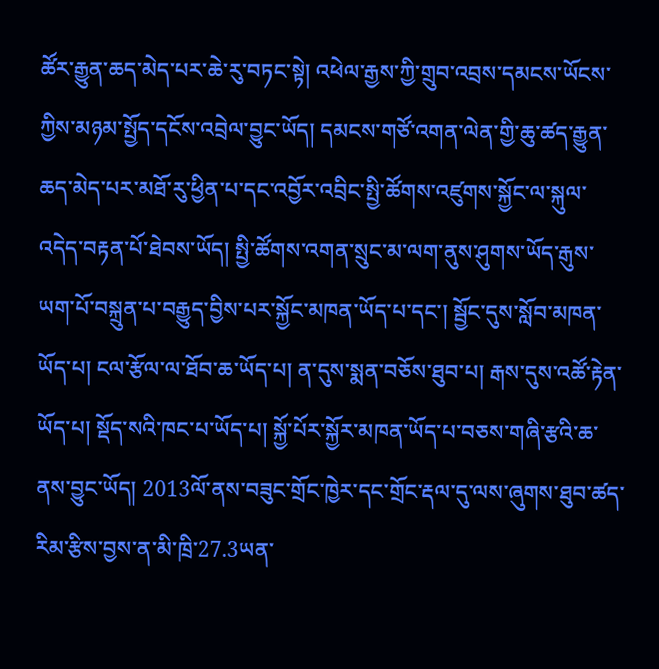ཚོར་རྒྱུན་ཆད་མེད་པར་ཆེ་རུ་བཏང་སྟེ། འཕེལ་རྒྱས་ཀྱི་གྲུབ་འབྲས་དམངས་ཡོངས་ཀྱིས་མཉམ་སྤྱོད་དངོས་འབྲེལ་བྱུང་ཡོད། དམངས་གཙོ་འགན་ལེན་གྱི་ཆུ་ཚད་རྒྱུན་ཆད་མེད་པར་མཐོ་རུ་ཕྱིན་པ་དང་འབྱོར་འབྲིང་སྤྱི་ཚོགས་འཛུགས་སྐྱོང་ལ་སྐུལ་འདེད་བརྟན་པོ་ཐེབས་ཡོད། སྤྱི་ཚོགས་འགན་སྲུང་མ་ལག་ནུས་ཤུགས་ཡོད་རྒུས་ཡག་པོ་བསྐྲུན་པ་བརྒྱུད་བྱིས་པར་སྐྱོང་མཁན་ཡོད་པ་དང་། སྦྱོང་དུས་སློབ་མཁན་ཡོད་པ། ངལ་རྩོལ་ལ་ཐོབ་ཆ་ཡོད་པ། ན་དུས་སྨན་བཅོས་ཐུབ་པ། རྒས་དུས་འཚོ་རྟེན་ཡོད་པ། སྡོད་སའི་ཁང་པ་ཡོད་པ། སྐྱོ་པོར་སྐྱོར་མཁན་ཡོད་པ་བཅས་གཞི་རྩའི་ཆ་ནས་བྱུང་ཡོད། 2013ལོ་ནས་བཟུང་གྲོང་ཁྱེར་དང་གྲོང་རྡལ་དུ་ལས་ཞུགས་ཐུབ་ཚད་རིམ་རྩིས་བྱས་ན་མི་ཁྲི་27.3ཡན་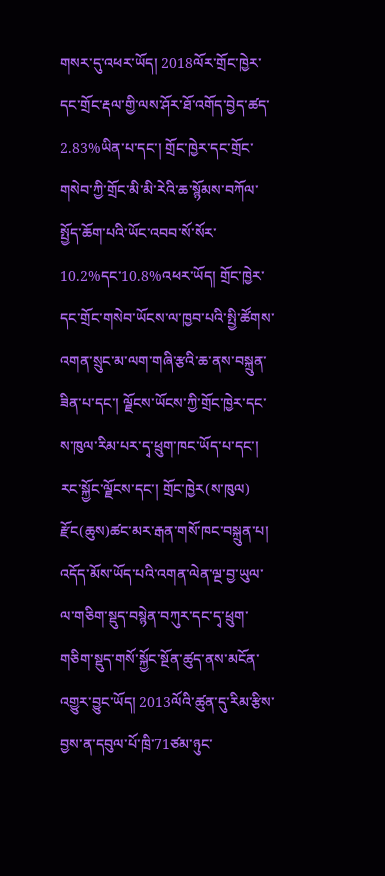གསར་དུ་འཕར་ཡོད། 2018ལོར་གྲོང་ཁྱེར་དང་གྲོང་རྡལ་གྱི་ལས་ཤོར་ཐོ་འགོད་བྱེད་ཚད་2.83%ཡིན་པ་དང་། གྲོང་ཁྱེར་དང་གྲོང་གསེབ་ཀྱི་གྲོང་མི་མི་རེའི་ཆ་སྙོམས་བཀོལ་སྤྱོད་ཆོག་པའི་ཡོང་འབབ་སོ་སོར་10.2%དང་10.8%འཕར་ཡོད། གྲོང་ཁྱེར་དང་གྲོང་གསེབ་ཡོངས་ལ་ཁྱབ་པའི་སྤྱི་ཚོགས་འགན་སྲུང་མ་ལག་གཞི་རྩའི་ཆ་ནས་བསྐྲུན་ཟིན་པ་དང་། ལྗོངས་ཡོངས་ཀྱི་གྲོང་ཁྱེར་དང་ས་ཁུལ་རིམ་པར་དྭ་ཕྲུག་ཁང་ཡོད་པ་དང་། རང་སྐྱོང་ལྗོངས་དང་། གྲོང་ཁྱེར(ས་ཁུལ) རྫོང(ཆུས)ཚང་མར་རྒན་གསོ་ཁང་བསྐྲུན་པ། འདོད་མོས་ཡོད་པའི་འགན་ལེན་ལྔ་བྱ་ཡུལ་ལ་གཅིག་སྡུད་བསྙེན་བཀུར་དང་དྭ་ཕྲུག་གཅིག་སྡུད་གསོ་སྐྱོང་སྔོན་ཚུད་ནས་མངོན་འགྱུར་བྱུང་ཡོད། 2013ལོའི་ཚུན་དུ་རིམ་རྩིས་བྱས་ན་དབུལ་པོ་ཁྲི་71ཙམ་ཉུང་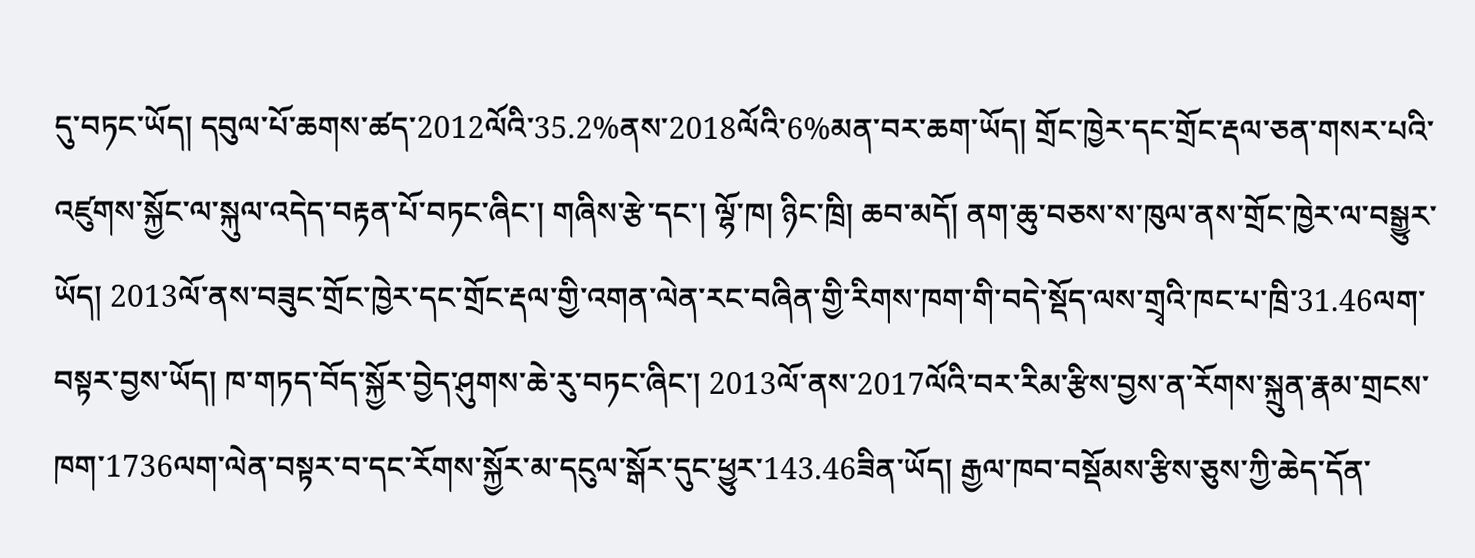དུ་བཏང་ཡོད། དབུལ་པོ་ཆགས་ཚད་2012ལོའི་35.2%ནས་2018ལོའི་6%མན་བར་ཆག་ཡོད། གྲོང་ཁྱེར་དང་གྲོང་རྡལ་ཅན་གསར་པའི་འཛུགས་སྐྱོང་ལ་སྐུལ་འདེད་བརྟན་པོ་བཏང་ཞིང་། གཞིས་རྩེ་དང་། ལྷོ་ཁ། ཉིང་ཁྲི། ཆབ་མདོ། ནག་ཆུ་བཅས་ས་ཁུལ་ནས་གྲོང་ཁྱེར་ལ་བསྒྱུར་ཡོད། 2013ལོ་ནས་བཟུང་གྲོང་ཁྱེར་དང་གྲོང་རྡལ་གྱི་འགན་ལེན་རང་བཞིན་གྱི་རིགས་ཁག་གི་བདེ་སྡོད་ལས་གྲྭའི་ཁང་པ་ཁྲི་31.46ལག་བསྟར་བྱས་ཡོད། ཁ་གཏད་བོད་སྐྱོར་བྱེད་ཤུགས་ཆེ་རུ་བཏང་ཞིང་། 2013ལོ་ནས་2017ལོའི་བར་རིམ་རྩིས་བྱས་ན་རོགས་སྐྲུན་རྣམ་གྲངས་ཁག་1736ལག་ལེན་བསྟར་བ་དང་རོགས་སྐྱོར་མ་དངུལ་སྒོར་དུང་ཕྱུར་143.46ཟིན་ཡོད། རྒྱལ་ཁབ་བསྡོམས་རྩིས་ཅུས་ཀྱི་ཆེད་དོན་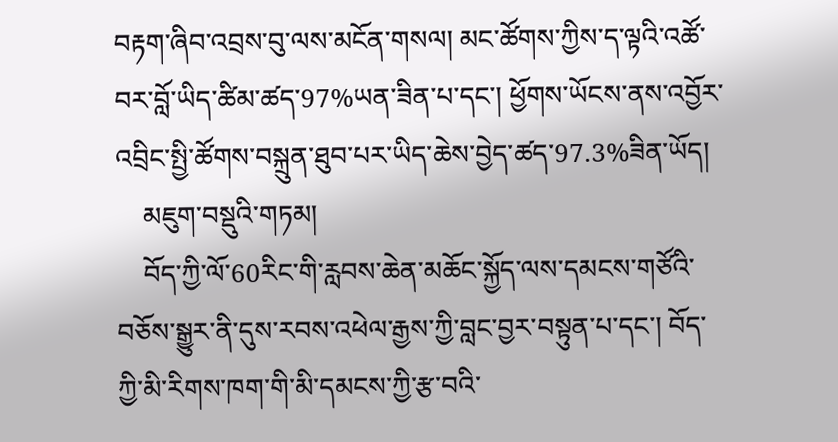བརྟག་ཞིབ་འབྲས་བུ་ལས་མངོན་གསལ། མང་ཚོགས་ཀྱིས་ད་ལྟའི་འཚོ་བར་བློ་ཡིད་ཚིམ་ཚད་97%ཡན་ཟིན་པ་དང་། ཕྱོགས་ཡོངས་ནས་འབྱོར་འབྲིང་སྤྱི་ཚོགས་བསྐྲུན་ཐུབ་པར་ཡིད་ཆེས་བྱེད་ཚད་97.3%ཟིན་ཡོད།
    མཇུག་བསྡུའི་གཏམ།
    བོད་ཀྱི་ལོ་60རིང་གི་རླབས་ཆེན་མཆོང་སྐྱོད་ལས་དམངས་གཙོའི་བཅོས་སྒྱུར་ནི་དུས་རབས་འཕེལ་རྒྱས་ཀྱི་བླང་བྱར་བསྟུན་པ་དང་། བོད་ཀྱི་མི་རིགས་ཁག་གི་མི་དམངས་ཀྱི་རྩ་བའི་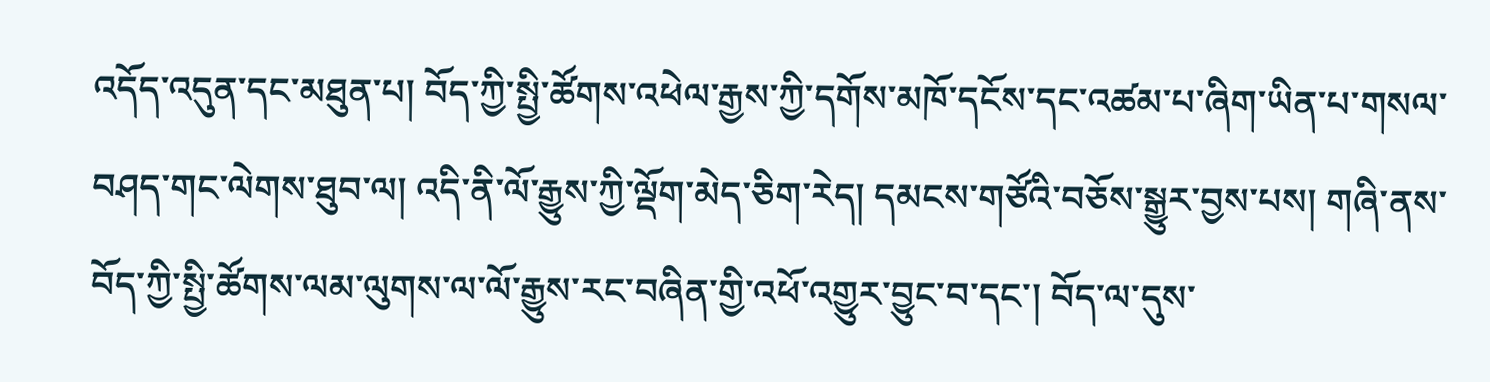འདོད་འདུན་དང་མཐུན་པ། བོད་ཀྱི་སྤྱི་ཚོགས་འཕེལ་རྒྱས་ཀྱི་དགོས་མཁོ་དངོས་དང་འཚམ་པ་ཞིག་ཡིན་པ་གསལ་བཤད་གང་ལེགས་ཐུབ་ལ། འདི་ནི་ལོ་རྒྱུས་ཀྱི་ལྡོག་མེད་ཅིག་རེད། དམངས་གཙོའི་བཅོས་སྒྱུར་བྱས་པས། གཞི་ནས་བོད་ཀྱི་སྤྱི་ཚོགས་ལམ་ལུགས་ལ་ལོ་རྒྱུས་རང་བཞིན་གྱི་འཕོ་འགྱུར་བྱུང་བ་དང་། བོད་ལ་དུས་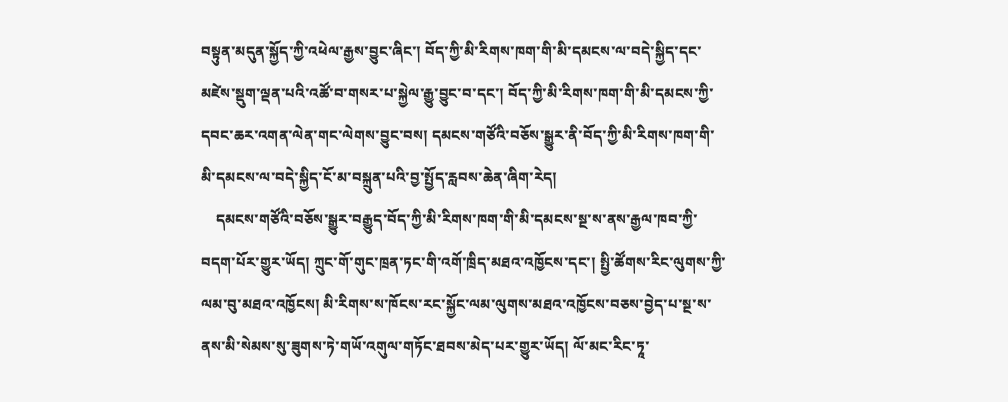བསྟུན་མདུན་སྐྱོད་ཀྱི་འཕེལ་རྒྱས་བྱུང་ཞིང་། བོད་ཀྱི་མི་རིགས་ཁག་གི་མི་དམངས་ལ་བདེ་སྐྱིད་དང་མཛེས་སྡུག་ལྡན་པའི་འཚོ་བ་གསར་པ་སྐྱེལ་རྒྱུ་བྱུང་བ་དང་། བོད་ཀྱི་མི་རིགས་ཁག་གི་མི་དམངས་ཀྱི་དབང་ཆར་འགན་ལེན་གང་ལེགས་བྱུང་བས། དམངས་གཙོའི་བཅོས་སྒྱུར་ནི་བོད་ཀྱི་མི་རིགས་ཁག་གི་མི་དམངས་ལ་བདེ་སྐྱིད་ངོ་མ་བསྐྲུན་པའི་བྱ་སྤྱོད་རླབས་ཆེན་ཞིག་རེད།
    དམངས་གཙོའི་བཅོས་སྒྱུར་བརྒྱུད་བོད་ཀྱི་མི་རིགས་ཁག་གི་མི་དམངས་སྔ་ས་ནས་རྒྱལ་ཁབ་ཀྱི་བདག་པོར་གྱུར་ཡོད། ཀྲུང་གོ་གུང་ཁྲན་ཏང་གི་འགོ་ཁྲིད་མཐའ་འཁྱོངས་དང་། སྤྱི་ཚོགས་རིང་ལུགས་ཀྱི་ལམ་བུ་མཐའ་འཁྱོངས། མི་རིགས་ས་ཁོངས་རང་སྐྱོང་ལམ་ལུགས་མཐའ་འཁྱོངས་བཅས་བྱེད་པ་སྔ་ས་ནས་མི་སེམས་སུ་ཟུགས་ཏེ་གཡོ་འགུལ་གཏོང་ཐབས་མེད་པར་གྱུར་ཡོད། ལོ་མང་རིང་ཏཱ་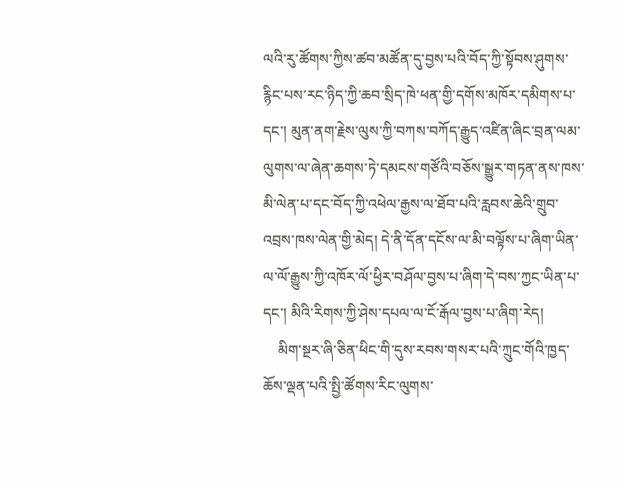ལའི་རུ་ཚོགས་ཀྱིས་ཚབ་མཚོན་དུ་བྱས་པའི་བོད་ཀྱི་སྟོབས་ཤུགས་རྙིང་པས་རང་ཉིད་ཀྱི་ཆབ་སྲིད་ཁེ་ཕན་གྱི་དགོས་མཁོར་དམིགས་པ་དང་། མུན་ནག་རྗེས་ལུས་ཀྱི་བཀས་བཀོད་རྒྱུད་འཛིན་ཞིང་བྲན་ལམ་ལུགས་ལ་ཞེན་ཆགས་ཏེ་དམངས་གཙོའི་བཅོས་སྒྱུར་གཏན་ནས་ཁས་མི་ལེན་པ་དང་བོད་ཀྱི་འཕེལ་རྒྱས་ལ་ཐོབ་པའི་རླབས་ཆེའི་གྲུབ་འབྲས་ཁས་ལེན་གྱི་མེད། དེ་ནི་དོན་དངོས་ལ་མི་བལྟོས་པ་ཞིག་ཡིན་ལ་ལོ་རྒྱུས་ཀྱི་འཁོར་ལོ་ཕྱིར་བཤོལ་བྱས་པ་ཞིག་དེ་བས་ཀྱང་ཡིན་པ་དང་། མིའི་རིགས་ཀྱི་ཤེས་དཔལ་ལ་ངོ་རྒོལ་བྱས་པ་ཞིག་རེད།
    མིག་སྔར་ཞི་ཅིན་ཕིང་གི་དུས་རབས་གསར་པའི་ཀྲུང་གོའི་ཁྱད་ཆོས་ལྡན་པའི་སྤྱི་ཚོགས་རིང་ལུགས་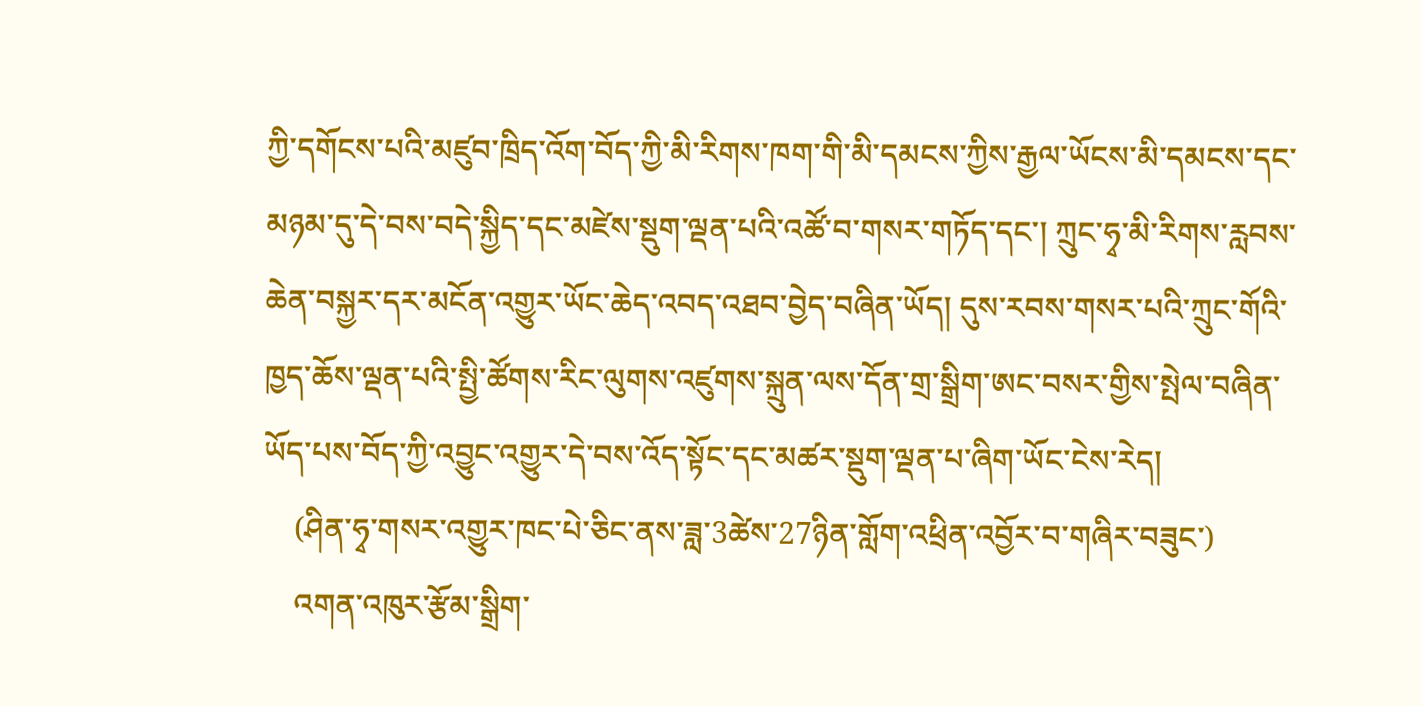ཀྱི་དགོངས་པའི་མཛུབ་ཁྲིད་འོག་བོད་ཀྱི་མི་རིགས་ཁག་གི་མི་དམངས་ཀྱིས་རྒྱལ་ཡོངས་མི་དམངས་དང་མཉམ་དུ་དེ་བས་བདེ་སྐྱིད་དང་མཛེས་སྡུག་ལྡན་པའི་འཚོ་བ་གསར་གཏོད་དང་། ཀྲུང་ཧྭ་མི་རིགས་རླབས་ཆེན་བསྐྱར་དར་མངོན་འགྱུར་ཡོང་ཆེད་འབད་འཐབ་བྱེད་བཞིན་ཡོད། དུས་རབས་གསར་པའི་ཀྲུང་གོའི་ཁྱད་ཆོས་ལྡན་པའི་སྤྱི་ཚོགས་རིང་ལུགས་འཛུགས་སྐྲུན་ལས་དོན་གྲ་སྒྲིག་ཨང་བསར་གྱིས་སྤེལ་བཞིན་ཡོད་པས་བོད་ཀྱི་འབྱུང་འགྱུར་དེ་བས་འོད་སྟོང་དང་མཚར་སྡུག་ལྡན་པ་ཞིག་ཡོང་ངེས་རེད།
    (ཤིན་ཧྭ་གསར་འགྱུར་ཁང་པེ་ཅིང་ནས་ཟླ་3ཚེས་27ཉིན་གློག་འཕྲིན་འབྱོར་བ་གཞིར་བཟུང་)
    འགན་འཁུར་རྩོམ་སྒྲིག་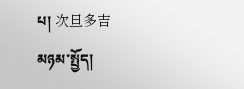པ། 次旦多吉
མཉམ་སྤྱོད།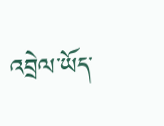འབྲེལ་ཡོད་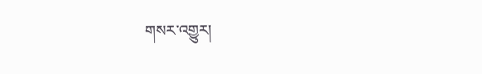གསར་འགྱུར།